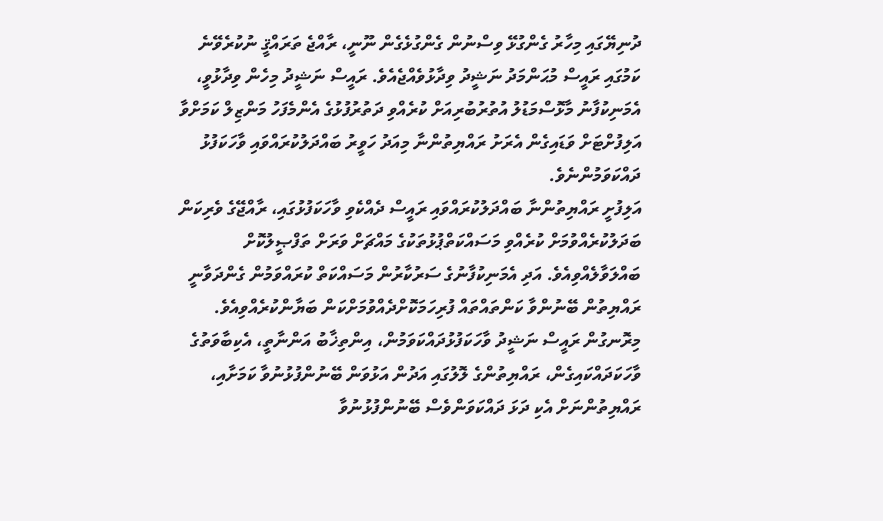ދުނިޔޭގައި މިހާރު ގެންގުޅޭ ވިސްނުން ގެންގުޅެގެން ނޫނީ، ރާއްޖެ ތަރައްޤީ ނުކުރެވޭނެ ކަމުގައި ރައީސް މުޙަންމަދު ނަޝީދު ވިދާޅުވެއްޖެއެވެ. ރައީސް ނަޝީދު މިހެން ވިދާޅުވީ، އެމަނިކުފާނު މާޅޮސްމަޑުލު އުތުރުބުރިއަށް ކުރެއްވި ދަތުރުފުޅުގެ އެންމެފަހު މަންޒިލް ކަމަށްވާ އަލިފުށްޓަށް ވަޑައިގެން އެރަށު ރައްޔިތުންނާ މިއަދު ހަވީރު ބައްދަލުކުރައްވައި ވާހަކަފުޅު ދައްކަވަމުންނެވެ.
އަލިފުށީ ރައްޔިތުންނާ ބައްދަލުކުރައްވައި ރައީސް ދެއްކެވި ވާހަކަފުޅުގައި، ރާއްޖޭގެ ވެރިކަން ބަދަލުކުރެއްވުމަށް ކުރެއްވި މަސައްކަތްޕުޅުތަކުގެ މައްޗަށް ވަރަށް ތަފްޞީލުކޮށް ބައްލަވާލެއްވިއެވެ. އަދި އެމަނިކުފާނުގެ ސަރުކާރުން މަސައްކަތް ކުރައްވަމުން ގެންދަވާނީ ރައްޔިތުން ބޭނުންވާ ކަންތައްތައް ފުރިހަމަކޮށްދެއްވުމަށްކަން ބަޔާންކުރެއްވިއެވެ. މިރޮނގުން ރައީސް ނަޝީދު ވާހަކަފުޅުދައްކަވަމުން، އިންތިޚާބު އަންނާތީ، އެކިބާވަތުގެ ވާހަކަދައްކައިގެން، ރައްޔިތުންގެ ލޮލުގައި އަދުން އަޅުވަން ބޭނުންފުޅުނުވާ ކަމަށާއި، ރައްޔިތުންނަށް އެކި ދަޅަ ދައްކަވަންވެސް ބޭނުންފުޅުނުވާ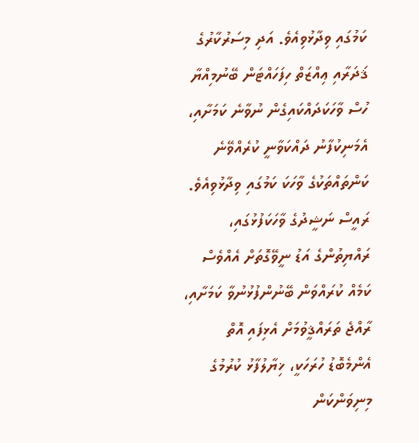ކަމުގައި ވިދާޅުވިއެވެ. އަދި މިސަރުކާރުގެ ޤަދަރާއި ޢިއްޒަތް ހިފަހައްޓަން ބޭނުމިއްޔާ ހުސް ވާހަކަދައްކައިގެން ނުވާނެ ކަމަށާއި، އެމަނިކުފާނު ދައްކަވާނީ ކުރެއްވޭނެ ކަންތައްތަކުގެ ވާހަކަ ކަމުގައި ވިދާޅުވިއެވެ.
ރައީސް ނަޝީދުގެ ވާހަކަފުޅުގައި، ރައްޔިތުންގެ އަޑު ނީވޭގޮތަށް އެއްވެސް ކަމެއް ކުރައްވަން ބޭނުންފުޅުނުވާ ކަމަށާއި، ރާއްޖެ ތަރައްޤީވުމަށް އެޅިފައި އޮތް އެންމެބޮޑު ހުރަހަކީ، ޚިޔާލުފާޅު ކުރުމުގެ މިނިވަންކަން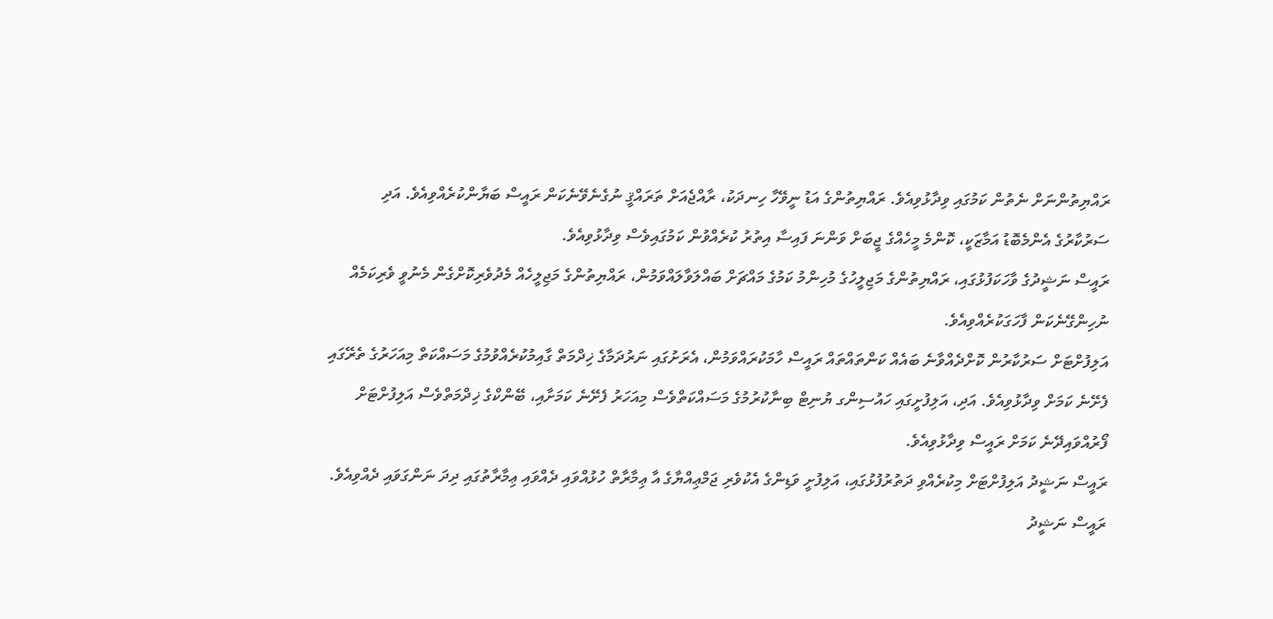ރައްޔިތުންނަށް ނެތުން ކަމުގައި ވިދާޅުވިއެވެ. ރައްޔިތުންގެ އަޑު ނީވޭހާ ހިނދަކު، ރާއްޖެއަށް ތަރައްޤީ ނުގެނެވޭނެކަން ރައީސް ބަޔާންކުރެއްވިއެވެ. އަދި ސަރުކާރުގެ އެންމެބޮޑު އަމާޒަކީ، ކޮންމެ މީހެއްގެ ޖީބަށް ވަންނަ ފައިސާ އިތުރު ކުރެއްވުން ކަމުގައިވެސް ވިދާޅުވިއެވެ.
ރައީސް ނަޝީދުގެ ވާހަކަފުޅުގައި، ރައްޔިތުންގެ މަޖިލީހުގެ މުހިންމު ކަމުގެ މައްޗަށް ބައްލަވާލައްވަމުން، ރައްޔިތުންގެ މަޖިލީހެއް މެދުވެރިކޮށްގެން މެނުވީ ވެރިކަމެއް ނުހިންގޭނެކަން ފާހަގަކުރެއްވިއެވެ.
އަލިފުށްޓަށް ސަރުކާރުން ކޮށްދެއްވާނެ ބައެއް ކަންތައްތައް ރައީސް ހާމަކުރައްވަމުން، އެރަށުގައި ނަރުދަމާގެ ޚިދްމަތް ގާއިމުކުރެއްވުމުގެ މަސައްކަތް މިއަހަރުގެ ތެރޭގައި ފެށޭނެ ކަމަށް ވިދާޅުވިއެވެ. އަދި، އަލިފުށީގައި ހައުސިންގ ޔުނިޓް ބިނާކުރުމުގެ މަސައްކަތްވެސް މިއަހަރު ފެށޭނެ ކަމަށާއި، ބޭންކްގެ ޚިދްމަތްވެސް އަލިފުށްޓަށް ފޯރުއްވައިދޭނެ ކަމަށް ރައީސް ވިދާޅުވިއެވެ.
ރައީސް ނަޝީދު އަލިފުށްޓަށް މިކުރެއްވި ދަތުރުފުޅުގައި، އަލިފުށީ ވަޑިންގެ އެކުވެރި ޖަމްޢިއްޔާގެ އާ ޢިމާރާތް ހުޅުއްވައި ދެއްވައި ޢިމާރާތުގައި ދިދަ ނަންގަވައި ދެއްވިއެވެ.
ރައީސް ނަޝީދު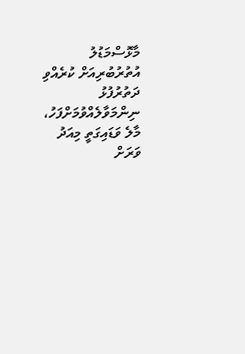މާޅޮސްމަޑުލު އުތުރުބުރިއަށް ކުރެއްވި ދަތުރުފުޅު ނިންމަވާލެއްވުމަށްފަހު، މާލެ ވަޑައިގަތީ މިއަދު ވަރަށް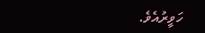ހަވީރުއެވެ.